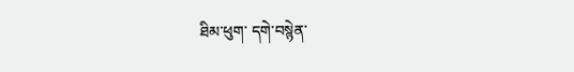ཐིམ་ཕུག་ དགེ་བསྙེན་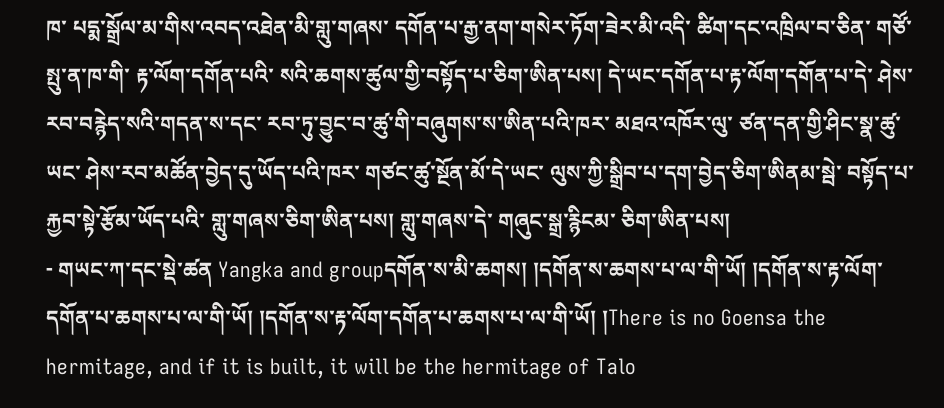ཁ་ པདྨ་སྒྲོལ་མ་གིས་འབད་འཐེན་མི་གླུ་གཞས་ དགོན་པ་རྒྱ་ནག་གསེར་ཏོག་ཟེར་མི་འདི་ ཚིག་དང་འཁྲིལ་བ་ཅིན་ གཙོ་སྤུ་ན་ཁ་གི་ རྟ་ལོག་དགོན་པའི་ སའི་ཆགས་ཚུལ་གྱི་བསྟོད་པ་ཅིག་ཨིན་པས། དེ་ཡང་དགོན་པ་རྟ་ལོག་དགོན་པ་དེ་ ཤེས་རབ་བརྙེད་སའི་གདན་ས་དང་ རབ་ཏུ་བྱུང་བ་ཚུ་གི་བཞུགས་ས་ཨིན་པའི་ཁར་ མཐའ་འཁོར་ལུ་ ཙན་དན་གྱི་ཤིང་སྣ་ཚུ་ཡང་ ཤེས་རབ་མཚོན་བྱེད་དུ་ཡོད་པའི་ཁར་ གཙང་ཚུ་སྔོན་མོ་དེ་ཡང་ ལུས་ཀྱི་སྒྲིབ་པ་དག་བྱེད་ཅིག་ཨིནམ་སྦེ་ བསྟོད་པ་རྐྱབ་སྟེ་རྩོམ་ཡོད་པའི་ གླུ་གཞས་ཅིག་ཨིན་པས། གླུ་གཞས་དེ་ གཞུང་སྒྲ་རྙིངམ་ ཅིག་ཨིན་པས།
- གཡང་ཀ་དང་སྡེ་ཚན Yangka and groupདགོན་ས་མི་ཆགས། །དགོན་ས་ཆགས་པ་ལ་གི་ཡོ། །དགོན་ས་རྟ་ལོག་དགོན་པ་ཆགས་པ་ལ་གི་ཡོ། །དགོན་ས་རྟ་ལོག་དགོན་པ་ཆགས་པ་ལ་གི་ཡོ། །There is no Goensa the hermitage, and if it is built, it will be the hermitage of Talo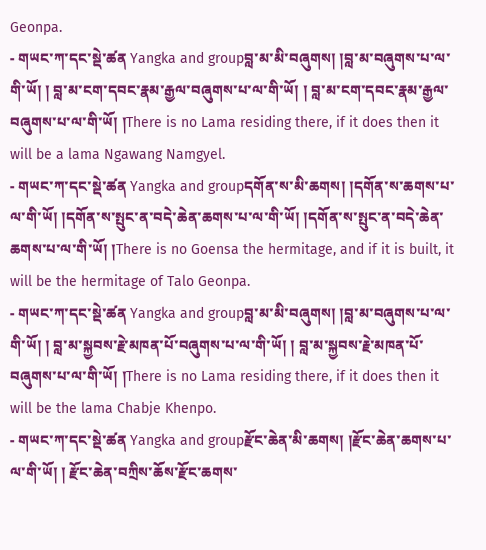Geonpa.
- གཡང་ཀ་དང་སྡེ་ཚན Yangka and groupབླ་མ་མི་བཞུགས། །བླ་མ་བཞུགས་པ་ལ་གི་ཡོ། ། བླ་མ་ངག་དབང་རྣམ་རྒྱལ་བཞུགས་པ་ལ་གི་ཡོ། ། བླ་མ་ངག་དབང་རྣམ་རྒྱལ་བཞུགས་པ་ལ་གི་ཡོ། །There is no Lama residing there, if it does then it will be a lama Ngawang Namgyel.
- གཡང་ཀ་དང་སྡེ་ཚན Yangka and groupདགོན་ས་མི་ཆགས། །དགོན་ས་ཆགས་པ་ལ་གི་ཡོ། །དགོན་ས་སྤུང་ན་བདེ་ཆེན་ཆགས་པ་ལ་གི་ཡོ། །དགོན་ས་སྤུང་ན་བདེ་ཆེན་ཆགས་པ་ལ་གི་ཡོ། །There is no Goensa the hermitage, and if it is built, it will be the hermitage of Talo Geonpa.
- གཡང་ཀ་དང་སྡེ་ཚན Yangka and groupབླ་མ་མི་བཞུགས། །བླ་མ་བཞུགས་པ་ལ་གི་ཡོ། ། བླ་མ་སྐྱབས་རྗེ་མཁན་པོ་བཞུགས་པ་ལ་གི་ཡོ། ། བླ་མ་སྐྱབས་རྗེ་མཁན་པོ་བཞུགས་པ་ལ་གི་ཡོ། །There is no Lama residing there, if it does then it will be the lama Chabje Khenpo.
- གཡང་ཀ་དང་སྡེ་ཚན Yangka and groupརྫོང་ཆེན་མི་ཆགས། །རྫོང་ཆེན་ཆགས་པ་ལ་གི་ཡོ། ། རྫོང་ཆེན་བཀྲིས་ཆོས་རྫོང་ཆགས་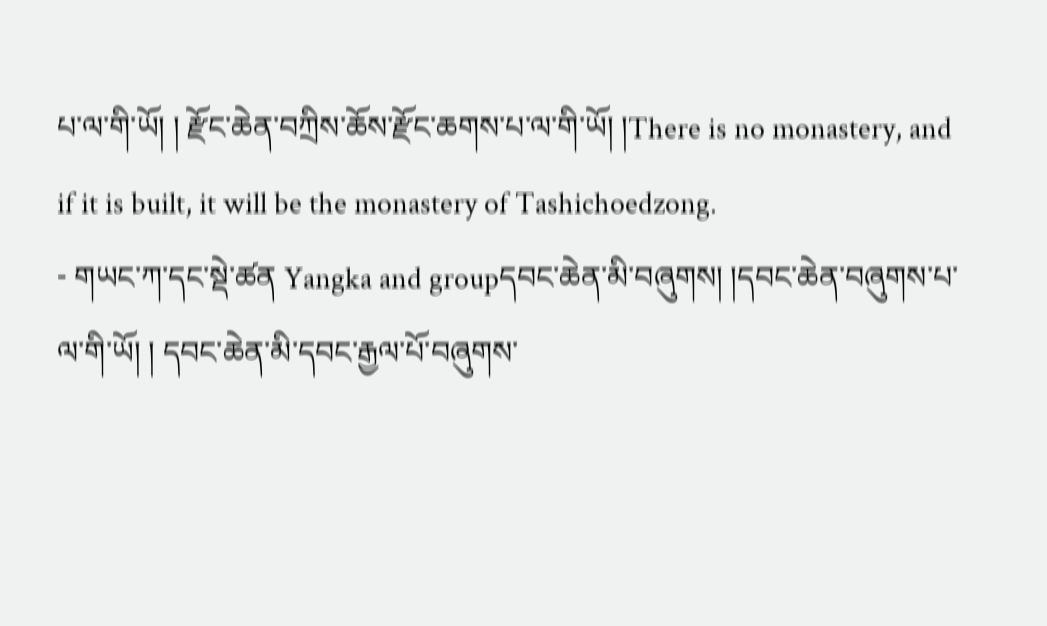པ་ལ་གི་ཡོ། ། རྫོང་ཆེན་བཀྲིས་ཆོས་རྫོང་ཆགས་པ་ལ་གི་ཡོ། །There is no monastery, and if it is built, it will be the monastery of Tashichoedzong.
- གཡང་ཀ་དང་སྡེ་ཚན Yangka and groupདབང་ཆེན་མི་བཞུགས། །དབང་ཆེན་བཞུགས་པ་ལ་གི་ཡོ། ། དབང་ཆེན་མི་དབང་རྒྱལ་པོ་བཞུགས་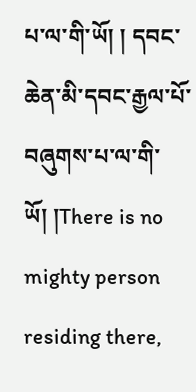པ་ལ་གི་ཡོ། ། དབང་ཆེན་མི་དབང་རྒྱལ་པོ་བཞུགས་པ་ལ་གི་ཡོ། །There is no mighty person residing there,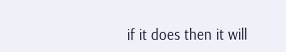if it does then it will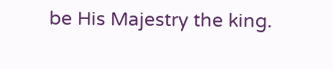be His Majestry the king.